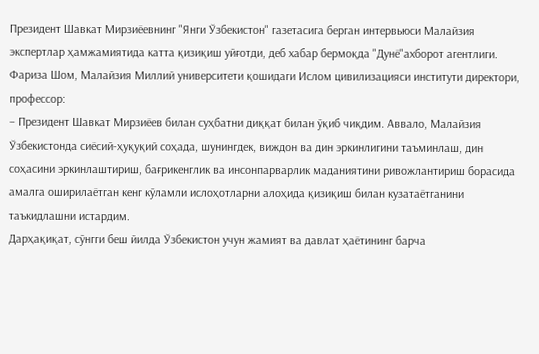Президент Шавкат Мирзиёевнинг "Янги Ўзбекистон" газетасига берган интервьюси Малайзия экспертлар ҳамжамиятида катта қизиқиш уйғотди, деб хабар бермоқда "Дунё"ахборот агентлиги.
Фариза Шом, Малайзия Миллий университети қошидаги Ислом цивилизацияси институти директори, профессор:
– Президент Шавкат Мирзиёев билан суҳбатни диққат билан ўқиб чиқдим. Аввало, Малайзия Ўзбекистонда сиёсий-ҳуқуқий соҳада, шунингдек, виждон ва дин эркинлигини таъминлаш, дин соҳасини эркинлаштириш, бағрикенглик ва инсонпарварлик маданиятини ривожлантириш борасида амалга оширилаётган кенг кўламли ислоҳотларни алоҳида қизиқиш билан кузатаётганини таъкидлашни истардим.
Дарҳақиқат, сўнгги беш йилда Ўзбекистон учун жамият ва давлат ҳаётининг барча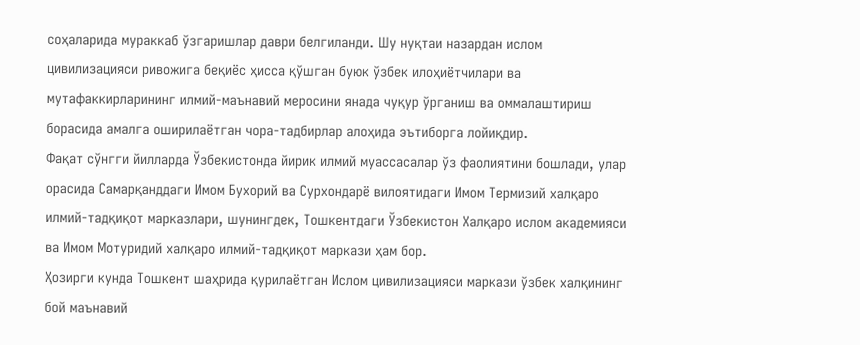соҳаларида мураккаб ўзгаришлар даври белгиланди. Шу нуқтаи назардан ислом цивилизацияси ривожига беқиёс ҳисса қўшган буюк ўзбек илоҳиётчилари ва мутафаккирларининг илмий-маънавий меросини янада чуқур ўрганиш ва оммалаштириш борасида амалга оширилаётган чора-тадбирлар алоҳида эътиборга лойиқдир.
Фақат сўнгги йилларда Ўзбекистонда йирик илмий муассасалар ўз фаолиятини бошлади, улар орасида Самарқанддаги Имом Бухорий ва Сурхондарё вилоятидаги Имом Термизий халқаро илмий-тадқиқот марказлари, шунингдек, Тошкентдаги Ўзбекистон Халқаро ислом академияси ва Имом Мотуридий халқаро илмий-тадқиқот маркази ҳам бор.
Ҳозирги кунда Тошкент шаҳрида қурилаётган Ислом цивилизацияси маркази ўзбек халқининг бой маънавий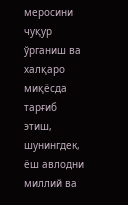меросини чуқур ўрганиш ва халқаро миқёсда тарғиб этиш, шунингдек, ёш авлодни миллий ва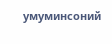умуминсоний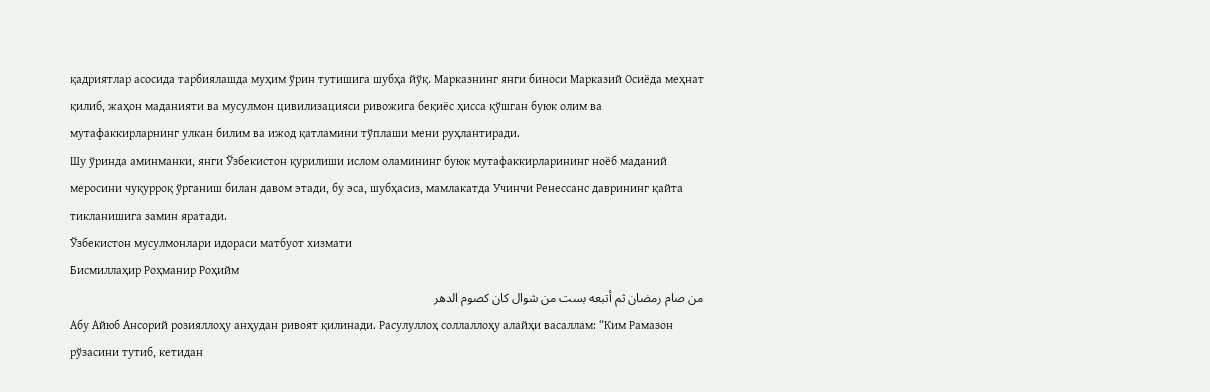қадриятлар асосида тарбиялашда муҳим ўрин тутишига шубҳа йўқ. Марказнинг янги биноси Марказий Осиёда меҳнат қилиб, жаҳон маданияти ва мусулмон цивилизацияси ривожига беқиёс ҳисса қўшган буюк олим ва мутафаккирларнинг улкан билим ва ижод қатламини тўплаши мени руҳлантиради.
Шу ўринда аминманки, янги Ўзбекистон қурилиши ислом оламининг буюк мутафаккирларининг ноёб маданий меросини чуқурроқ ўрганиш билан давом этади, бу эса, шубҳасиз, мамлакатда Учинчи Ренессанс даврининг қайта тикланишига замин яратади.
Ўзбекистон мусулмонлари идораси матбуот хизмати
Бисмиллаҳир Роҳманир Роҳийм
من صام رمضان ثم أتبعه بست من شوال كان كصوم الدهر
Абу Айюб Ансорий розияллоҳу анҳудан ривоят қилинади. Расулуллоҳ соллаллоҳу алайҳи васаллам: “Ким Рамазон рўзасини тутиб, кетидан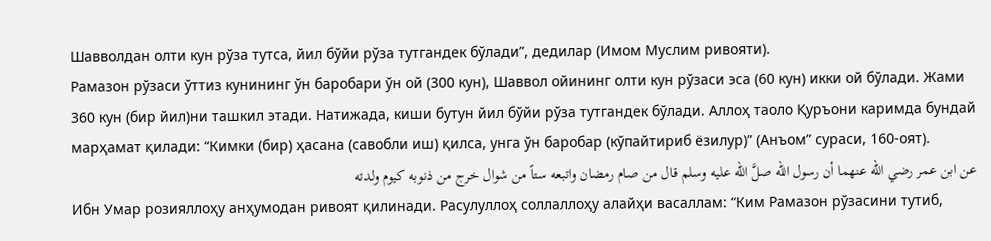Шавволдан олти кун рўза тутса, йил бўйи рўза тутгандек бўлади”, дедилар (Имом Муслим ривояти).
Рамазон рўзаси ўттиз кунининг ўн баробари ўн ой (300 кун), Шаввол ойининг олти кун рўзаси эса (60 кун) икки ой бўлади. Жами 360 кун (бир йил)ни ташкил этади. Натижада, киши бутун йил бўйи рўза тутгандек бўлади. Аллоҳ таоло Қуръони каримда бундай марҳамат қилади: “Кимки (бир) ҳасана (савобли иш) қилса, унга ўн баробар (кўпайтириб ёзилур)” (Анъом” сураси, 160-оят).
عن ابن عمر رضي الله عنهما أن رسول الله صلَّ الله عليه وسلم قال من صام رمضان واتبعه ستاً من شوال خرج من ذنوبه كيوم ولدته
Ибн Умар розияллоҳу анҳумодан ривоят қилинади. Расулуллоҳ соллаллоҳу алайҳи васаллам: “Ким Рамазон рўзасини тутиб,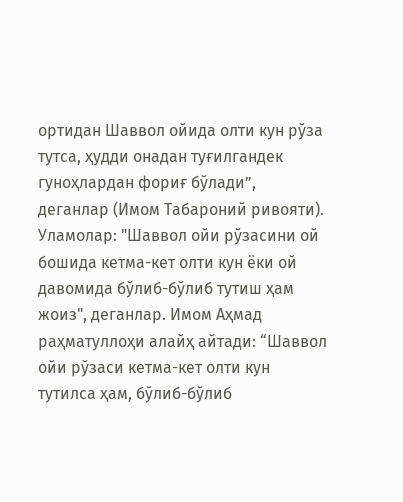ортидан Шаввол ойида олти кун рўза тутса, ҳудди онадан туғилгандек гуноҳлардан фориғ бўлади”, деганлар (Имом Табароний ривояти).
Уламолар: "Шаввол ойи рўзасини ой бошида кетма-кет олти кун ёки ой давомида бўлиб-бўлиб тутиш ҳам жоиз", деганлар. Имом Аҳмад раҳматуллоҳи алайҳ айтади: “Шаввол ойи рўзаси кетма-кет олти кун тутилса ҳам, бўлиб-бўлиб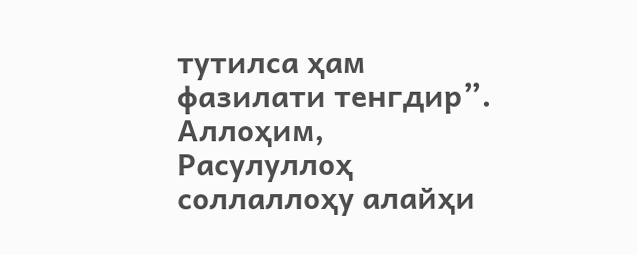тутилса ҳам фазилати тенгдир”.
Аллоҳим, Расулуллоҳ соллаллоҳу алайҳи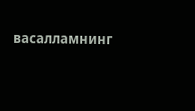васалламнинг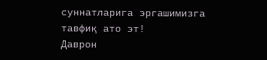суннатларига эргашимизга тавфиқ ато эт!
Даврон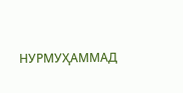НУРМУҲАММАД